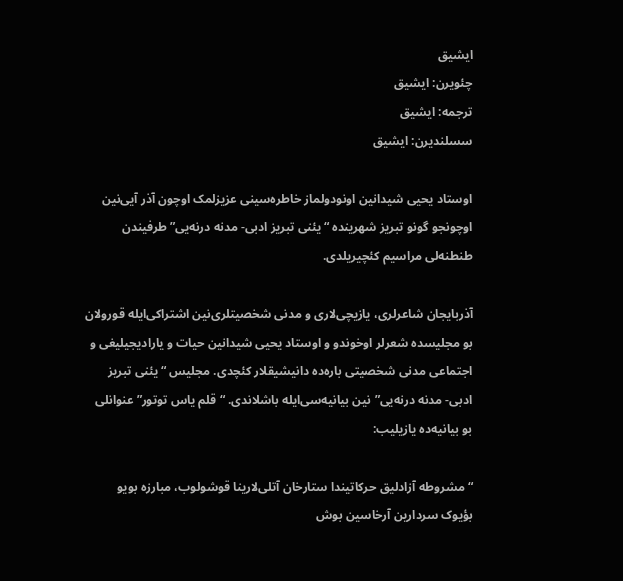ایشیق
چئویرن: ایشیق
ترجمه: ایشیق
سسلندیرن: ایشیق

اوستاد یحیی شیدانین اونودولماز خاطره‌سینی عزیزلمک اوچون آذر آیی‌نین اوچونجو گونو تبریز شهرینده “یئنی تبریز ادبی- مدنه درنه‌یی” طرفیندن طنطنه‌لی مراسیم کئچیریلدی.

آذربایجان شاعرلری، یازیچی‌لاری و مدنی شخصیتلری‌نین اشتراکی‌ایله قورولان بو مجلیسده شعرلر اوخوندو و اوستاد یحیی شیدانین حیات و یارادیجیلیغی و اجتماعی مدنی شخصیتی باره‌ده دانیشیقلار کئچدی. مجلیس “یئنی تبریز ادبی- مدنه درنه‌یی”نین بیانیه‌سی‌ایله باشلاندی. “قلم یاس توتور” عنوانلی بو بیانیه‌ده یازیلیب:

“مشروطه آزادلیق حرکاتیندا ستارخان آتلی‌لارینا قوشولوب، مبارزه بویو بؤیوک سردارین آرخاسین بوش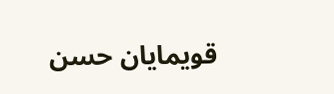قویمایان حسن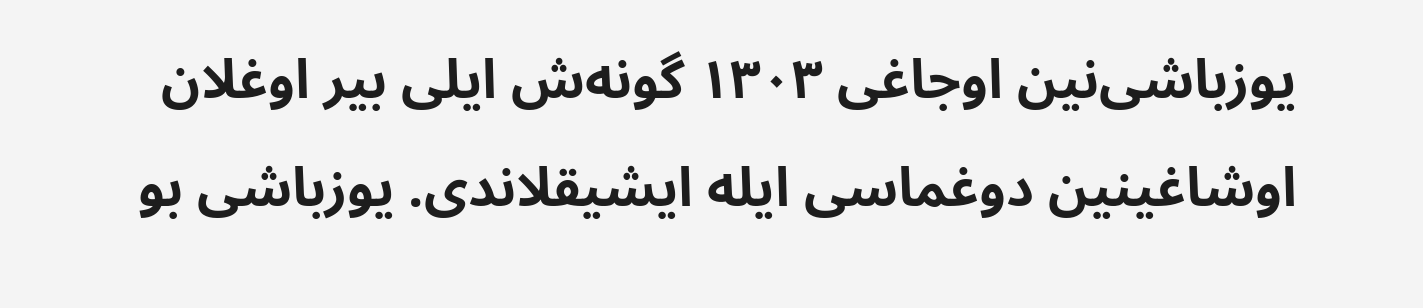یوزباشی‌نین اوجاغی ۱۳۰۳ گونه‌ش ایلی بیر اوغلان اوشاغینین دوغماسی‌ ایله ایشیقلاندی. یوزباشی بو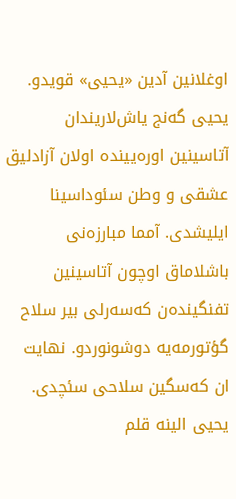اوغلانین آدین «یحیی» قویدو. یحیی گه‌نج یاش‌لاریندان آتاسینین اوره‌یینده اولان آزادلیق عشقی و وطن سئوداسینا ایلیشدی. آمما مبارزه‌نی باشلاماق اوچون آتاسینین تفنگینده‌ن که‌سه‌رلی بیر سلاح گؤتورمه‌یه دوشونوردو. نهایت ان که‌سگین سلاحی سئچدی. یحیی الینه قلم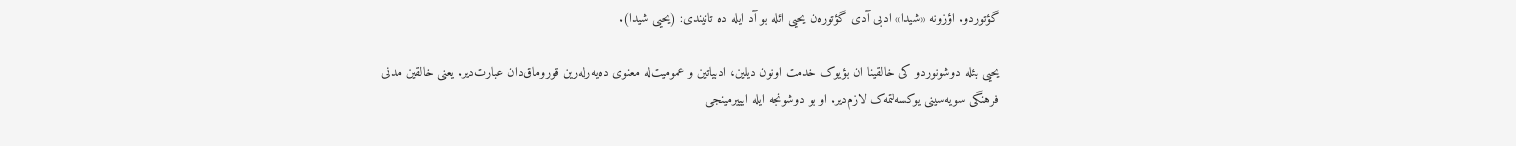گؤتوردو. اؤزونه «شیدا» ادبی آدی گؤتوره‌ن یحیی ائله بو آد ایله ده تانیندی: (یحیی شیدا).

یحیی بئله دوشونوردو کی خالقینا ان بؤیوک خدمت اونون دیلین، ادبیاتین و عمومیت‌له معنوی ده‌یه‌رله‌رین قوروماق‌دان عبارت‌دیر. یعنی خالقین مدنی فرهنگی سویه‌سینی یوکسه‌لتمه‌ک لازم‌دیر. او بو دوشونجه ایله ایییرمینجی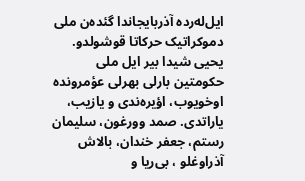ایل‌له‌رده آذربایجاندا گئده‌ن ملی دموکراتیک حرکاتا قوشولدو. یحیی شیدا بیر ایل ملی حکومتین بارلی بهرلی عؤمرونده اوخویوب، اؤیره‌ندی و یازیب، یاراتدی. صمد وورغون، سلیمان رستم، جعفر خندان، بالاش آذراوغلو ، بی‌ریا‌ و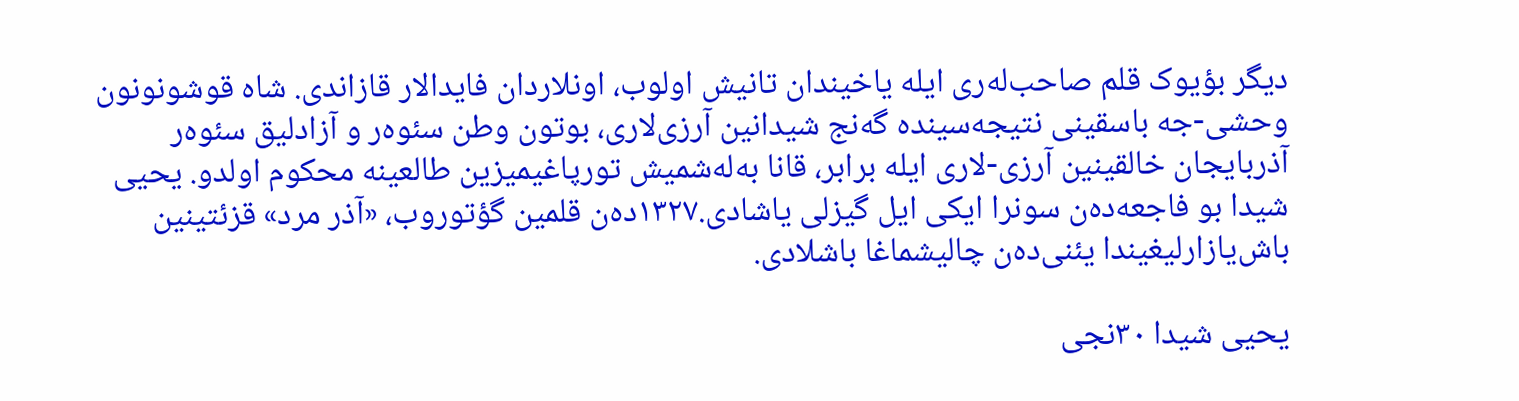دیگر بؤیوک قلم صاحب‌له‌ری ایله یاخیندان تانیش اولوب، اونلاردان فایدالار قازاندی. شاه قوشونونون وحشی-جه باسقینی نتیجه‌سینده گه‌نج شیدانین آرزی‌لاری، بوتون وطن سئوه‌ر و آزادلیق سئوه‌ر آذربایجان خالقینین آرزی-لاری ایله برابر، قانا به‌له‌شمیش تورپاغیمیزین طالعینه محکوم اولدو. یحیی شیدا بو فاجعه‌ده‌ن سونرا ایکی ایل گیزلی یاشادی.۱۳۲۷ده‌ن قلمین گؤتوروب، «آذر مرد» قزئتینین  باش‌یازارلیغیندا یئنی‌ده‌ن چالیشماغا باشلادی.

یحیی شیدا ۳۰نجی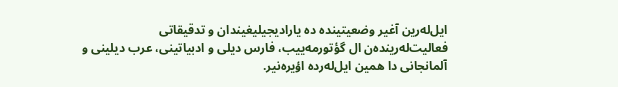ایل‌له‌رین آغیر وضعیتینده ده یارادیجیلیغیندان و تدقیقاتی فعالیت‌له‌رینده‌ن ال گؤتورمه‌ییب، فارس دیلی و ادبیاتینی، عرب دیلینی و آلمانجانی دا همین ایل‌له‌رده اؤیره‌نیر.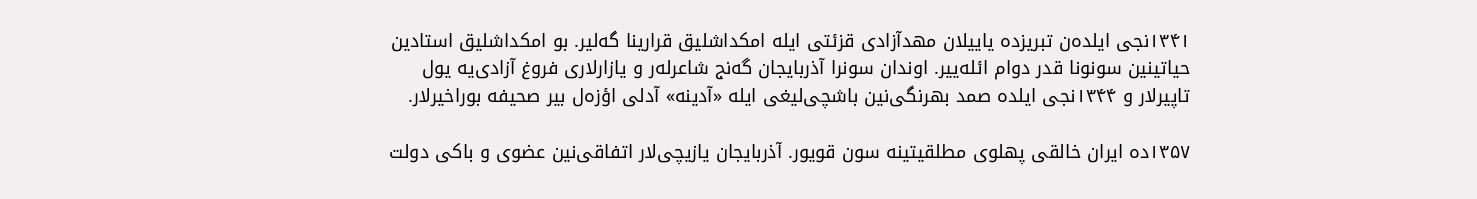۱۳۴۱نجی ایلده‌ن تبریزده یاییلان مهدآزادی قزئتی ایله امکداشلیق قرارینا گه‌لیر. بو امکداشلیق استادین حیاتینین سونونا قدر دوام ائله‌ییر. اوندان سونرا آذربایجان گه‌نج شاعر‌له‌ر و یازارلاری فروغ آزادی‌یه یول تاپیرلار و ۱۳۴۴نجی ایلده صمد بهرنگی‌نین باشچی‌لیغی ایله «آدینه» آدلی اؤزه‌ل بیر صحیفه بوراخیرلار.

۱۳۵۷ده ایران خالقی پهلوی مطلقیتینه سون قویور. آذربایجان یازیچی‌لار اتفاقی‌نین عضوی و باکی دولت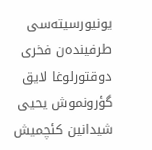یونیورسیته‌سی طرفینده‌ن فخری دوقتورلوغا لایق گؤرونموش یحیی شیدانین کئچمیش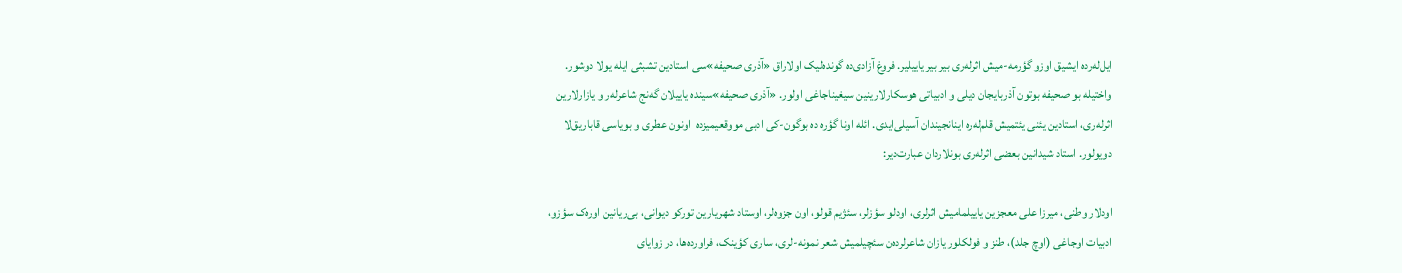ایل‌له‌رده ایشیق اوزو گؤرمه-میش اثرله‌ری بیر بیر یاییلیر. فروغ آزادی‌ده گونده‌لیک اولاراق «آذری صحیفه»سی استادین تشبثی ایله یولا دوشور. واختیله بو صحیفه بوتون آذربایجان دیلی و ادبیاتی هوسکارلارینین سیغیناجاغی اولور. «آذری صحیفه»سینده یاییلان گه‌نج شاعرله‌ر و یازارلارین اثرله‌ری، استادین یئنی یئتمیش قلم‌له‌ره اینانجیندان آسیلی‌ایدی. ائله اونا گؤره ده بوگون-کی ادبی مووقعیمیزده  اونون عطری و بویاسی قاباریق‌لا دویولور. استاد شیدانین بعضی اثرله‌ری بونلاردان عبارت‌دیر:

اودلار وطنی، میرزا علی معجزین یاییلمامیش اثرلری، اودلو سؤزلر، سئژیم قولو، اون جزوه‌لر، اوستاد شهریارین تورکو دیوانی، بی‌ریانین اوره‌ک سؤزو، ادبیات اوجاغی (اوچ جلد)، طنز و فولکلور یازان شاعرلرد‌ه‌ن سئچیلمیش شعر نمونه-لری، ساری کؤینک، فراورده‌ها، در زوایای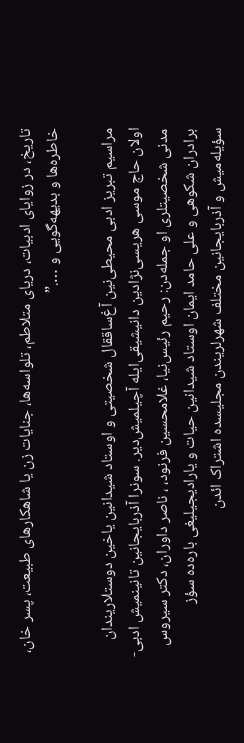تاریخ، در زوایای ادبیات، دریای متلاطم، تلواسه‌ها، جنایات زن یا شاهکارهای طبیعت، پسر خان، خاطره‌ها و بدیهه‌گویی و ….”

مراسیم تبریز ادبی محیطی‌نین آغ‌ساققال شخصیتی و اوستاد شیدانین یاخین دوستلاریندان اولان حاج موسی هریسی‌نژادین دانیشیقی‌ایله آچیلمیش‌دیر. سونرا آذربایجانین تانینمیش ادبی- مدنی شخصیتلری او جمله‌دن: رحیم رئیس‌نیا، غلامحسین فرنود، ، ناصر داوران، دکتر سیروس برادران شکوهی و علی حامد ایمان اوستاد شیدانین حیات و یارادیجیلیغی باره‌ده سؤز سؤیله‌میش و آذربایجانین مختلف شهرلریندن مجلیسده اشتراک ائدن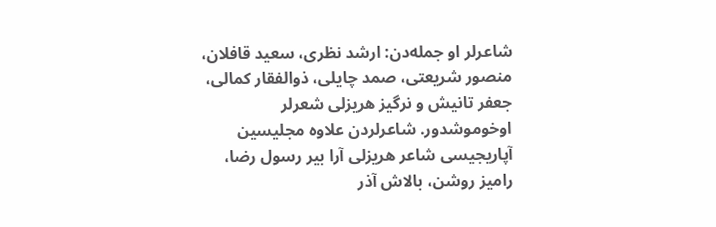شاعرلر او جمله‌دن: ارشد نظری، سعید قافلان، منصور شریعتی، صمد چایلی، ذوالفقار کمالی، جعفر تانیش و نرگیز هریزلی شعرلر اوخوموشدور. شاعرلردن علاوه مجلیسین آپاریجیسی شاعر هریزلی آرا بیر رسول رضا، رامیز روشن، بالاش آذر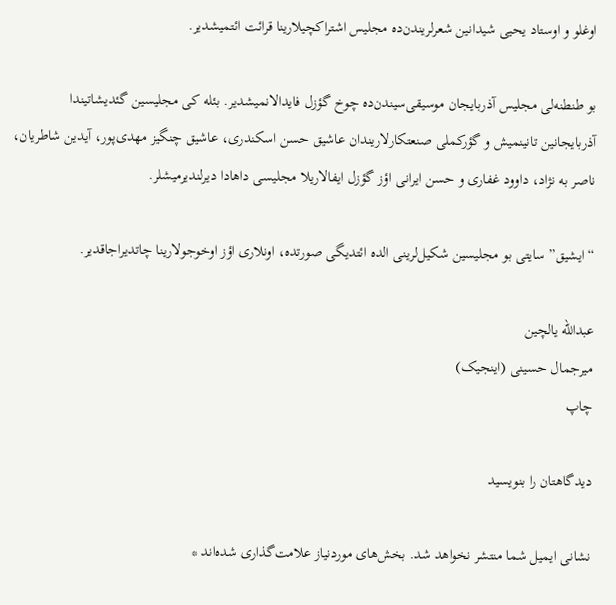اوغلو و اوستاد یحیی شیدانین شعرلریندن‌ده مجلیس اشتراکچیلارینا قرائت ائتمیشدیر.

بو طنطنه‌لی مجلیس آذربایجان موسیقی‌سیندن‌ده چوخ گؤزل فایدالانمیشدیر. بئله کی مجلیسین گئدیشاتیندا آذربایجانین تانینمیش و گؤرکملی صنعتکارلاریندان عاشیق حسن اسکندری، عاشیق چنگیز مهدی‌پور، آیدین شاطریان، ناصر به نژاد، داوود غفاری و حسن ایرانی اؤز گؤزل ایفالاریلا مجلیسی داهادا دیرلندیرمیشلر.

“ایشیق” سایتی بو مجلیسین شکیل‌لرینی الده ائتدیگی صورتده، اونلاری اؤز اوخوجولارینا چاتدیراجاقدیر.

عبدالله یالچین
میرجمال حسینی (اینجیک)
چاپ

دیدگاهتان را بنویسید

نشانی ایمیل شما منتشر نخواهد شد. بخش‌های موردنیاز علامت‌گذاری شده‌اند *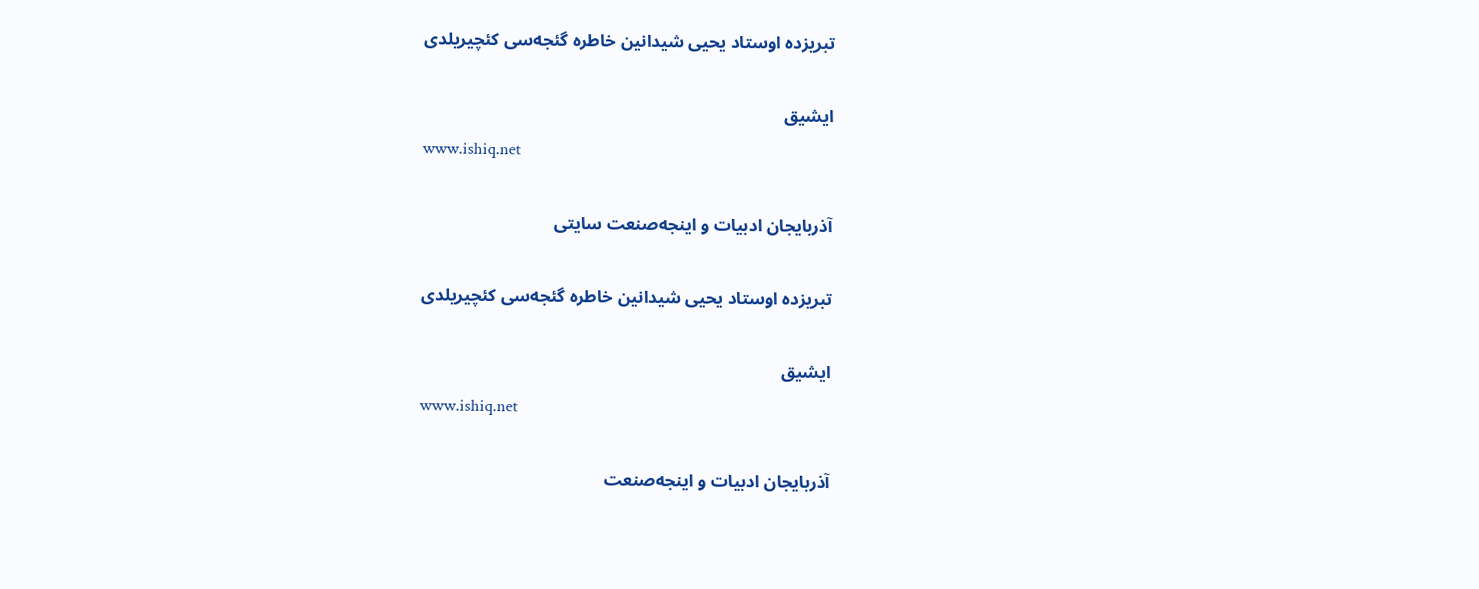تبریزده اوستاد یحیی شیدانین خاطره گئجه‌سی کئچیریلدی

ایشیق
www.ishiq.net

آذربایجان ادبیات و اینجه‌صنعت سایتی

تبریزده اوستاد یحیی شیدانین خاطره گئجه‌سی کئچیریلدی

ایشیق
www.ishiq.net

آذربایجان ادبیات و اینجه‌صنعت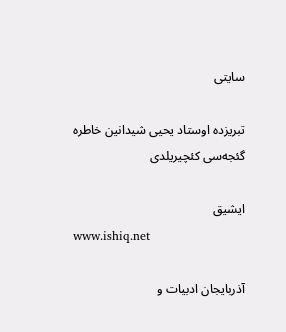سایتی

تبریزده اوستاد یحیی شیدانین خاطره گئجه‌سی کئچیریلدی

ایشیق
www.ishiq.net

آذربایجان ادبیات و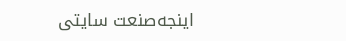اینجه‌صنعت سایتی